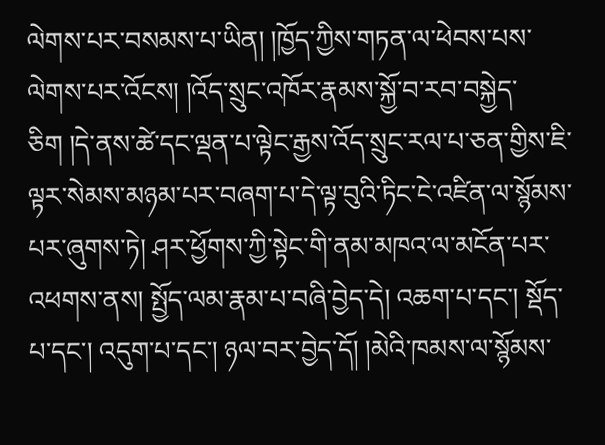ལེགས་པར་བསམས་པ་ཡིན། །ཁྱོད་ཀྱིས་གཏན་ལ་ཕེབས་པས་ལེགས་པར་འོངས། །འོད་སྲུང་འཁོར་རྣམས་སྐྱོ་བ་རབ་བསྐྱེད་ཅིག །དེ་ནས་ཚེ་དང་ལྡན་པ་ལྟེང་རྒྱས་འོད་སྲུང་རལ་པ་ཅན་གྱིས་ཇི་ལྟར་སེམས་མཉམ་པར་བཞག་པ་དེ་ལྟ་བུའི་ཏིང་ངེ་འཛིན་ལ་སྙོམས་པར་ཞུགས་ཏེ། ཤར་ཕྱོགས་ཀྱི་སྟེང་གི་ནམ་མཁའ་ལ་མངོན་པར་འཕགས་ནས། སྤྱོད་ལམ་རྣམ་པ་བཞི་བྱེད་དེ། འཆག་པ་དང་། སྡོད་པ་དང་། འདུག་པ་དང་། ཉལ་བར་བྱེད་དོ། །མེའི་ཁམས་ལ་སྙོམས་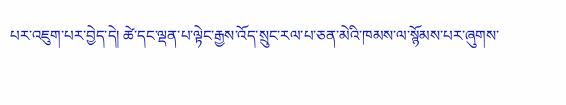པར་འཇུག་པར་བྱེད་དེ། ཚེ་དང་ལྡན་པ་ལྟེང་རྒྱས་འོད་སྲུང་རལ་པ་ཅན་མེའི་ཁམས་ལ་སྙོམས་པར་ཞུགས་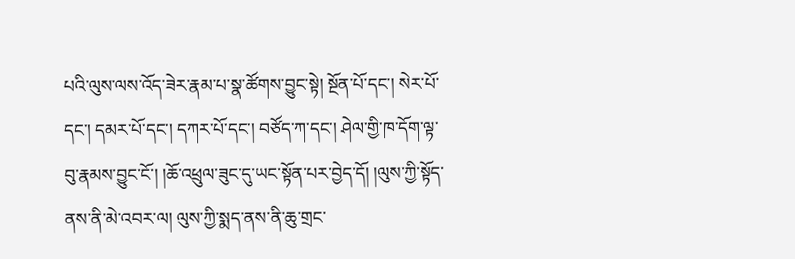པའི་ལུས་ལས་འོད་ཟེར་རྣམ་པ་སྣ་ཚོགས་བྱུང་སྟེ། སྔོན་པོ་དང་། སེར་པོ་དང་། དམར་པོ་དང་། དཀར་པོ་དང་། བཙོད་ཀ་དང་། ཤེལ་གྱི་ཁ་དོག་ལྟ་བུ་རྣམས་བྱུང་ངོ་། །ཆོ་འཕྲུལ་ཟུང་དུ་ཡང་སྟོན་པར་བྱེད་དོ། །ལུས་ཀྱི་སྟོད་ནས་ནི་མེ་འབར་ལ། ལུས་ཀྱི་སྨད་ནས་ནི་ཆུ་གྲང་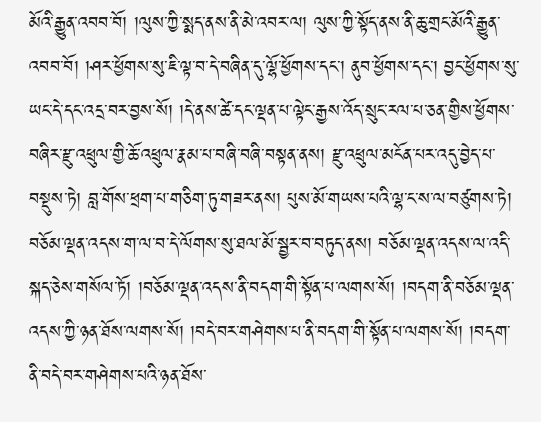མོའི་རྒྱུན་འབབ་བོ། །ལུས་ཀྱི་སྨད་ནས་ནི་མེ་འབར་ལ། ལུས་ཀྱི་སྟོད་ནས་ནི་ཆུ་གྲང་མོའི་རྒྱུན་འབབ་བོ། །ཤར་ཕྱོགས་སུ་ཇི་ལྟ་བ་དེ་བཞིན་དུ་ལྷོ་ཕྱོགས་དང་། ནུབ་ཕྱོགས་དང་། བྱང་ཕྱོགས་སུ་ཡང་དེ་དང་འདྲ་བར་བྱས་སོ། །དེ་ནས་ཚེ་དང་ལྡན་པ་ལྟེང་རྒྱས་འོད་སྲུང་རལ་པ་ཅན་གྱིས་ཕྱོགས་བཞིར་རྫུ་འཕྲུལ་གྱི་ཆོ་འཕྲུལ་རྣམ་པ་བཞི་བཞི་བསྟན་ནས། རྫུ་འཕྲུལ་མངོན་པར་འདུ་བྱེད་པ་བསྡུས་ཏེ། བླ་གོས་ཕྲག་པ་གཅིག་ཏུ་གཟར་ནས། པུས་མོ་གཡས་པའི་ལྷ་ང་ས་ལ་བཙུགས་ཏེ། བཅོམ་ལྡན་འདས་ག་ལ་བ་དེ་ལོགས་སུ་ཐལ་མོ་སྦྱར་བ་བཏུད་ནས། བཅོམ་ལྡན་འདས་ལ་འདི་སྐད་ཅེས་གསོལ་ཏོ། །བཅོམ་ལྡན་འདས་ནི་བདག་གི་སྟོན་པ་ལགས་སོ། །བདག་ནི་བཅོམ་ལྡན་འདས་ཀྱི་ཉན་ཐོས་ལགས་སོ། །བདེ་བར་གཤེགས་པ་ནི་བདག་གི་སྟོན་པ་ལགས་སོ། །བདག་ནི་བདེ་བར་གཤེགས་པའི་ཉན་ཐོས་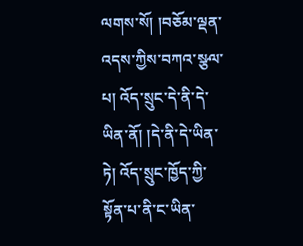ལགས་སོ། །བཅོམ་ལྡན་འདས་ཀྱིས་བཀའ་སྩལ་པ། འོད་སྲུང་དེ་ནི་དེ་ཡིན་ནོ། །དེ་ནི་དེ་ཡིན་ཏེ། འོད་སྲུང་ཁྱོད་ཀྱི་སྟོན་པ་ནི་ང་ཡིན་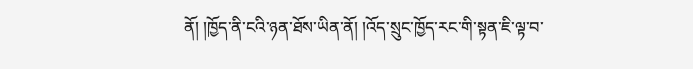ནོ། །ཁྱོད་ནི་ངའི་ཉན་ཐོས་ཡིན་ནོ། །འོད་སྲུང་ཁྱོད་རང་གི་སྟན་ཇི་ལྟ་བ་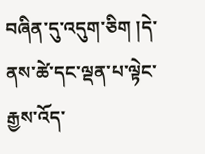བཞིན་དུ་འདུག་ཅིག །དེ་ནས་ཚེ་དང་ལྡན་པ་ལྟེང་རྒྱས་འོད་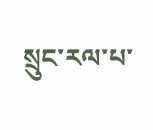སྲུང་རལ་པ་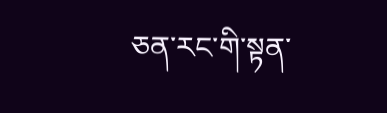ཅན་རང་གི་སྟན་